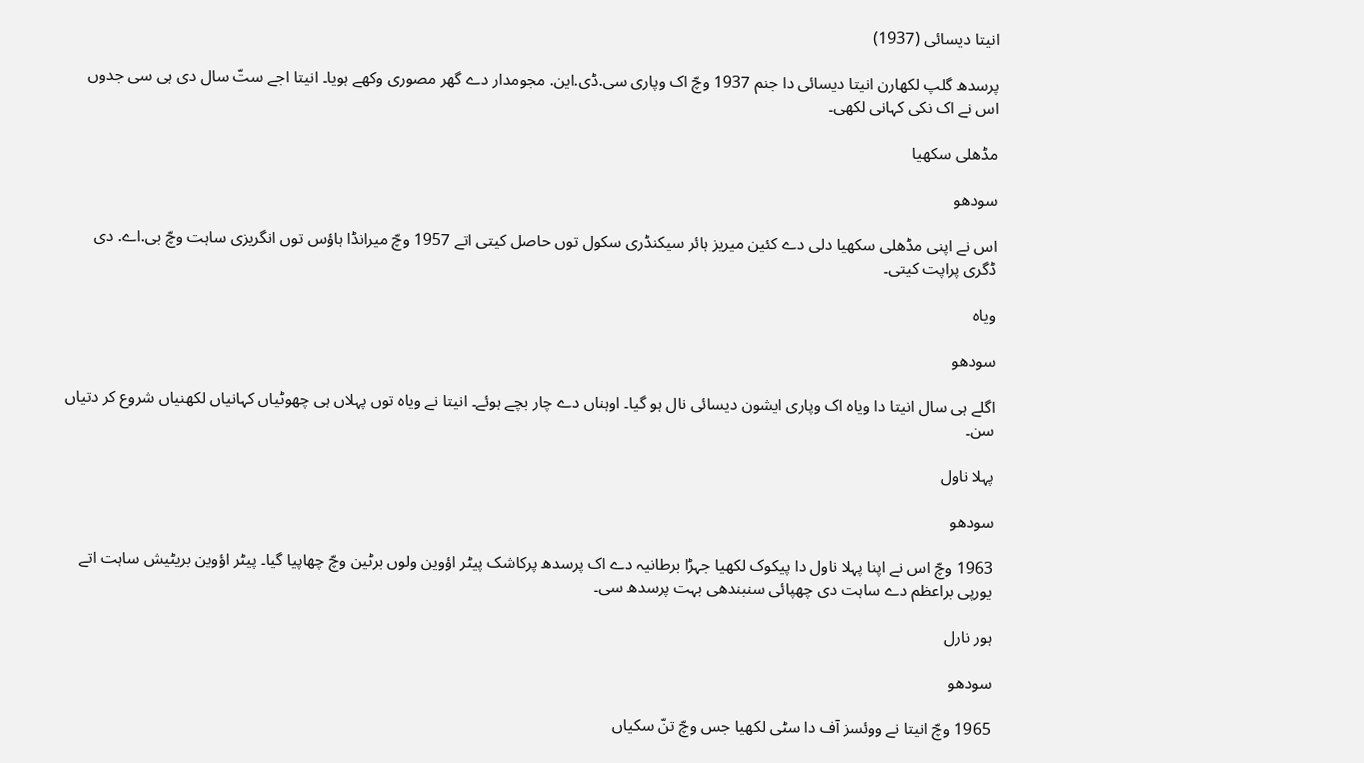انیتا دیسائی (1937)

پرسدھ گلپ لکھارن انیتا دیسائی دا جنم 1937 وچّ اک وپاری سی.ڈی.این. مجومدار دے گھر مصوری وکھے ہویا۔ انیتا اجے ستّ سال دی ہی سی جدوں اس نے اک نکی کہانی لکھی۔

مڈھلی سکھیا

سودھو

اس نے اپنی مڈھلی سکھیا دلی دے کئین میریز ہائر سیکنڈری سکول توں حاصل کیتی اتے 1957 وچّ میرانڈا ہاؤس توں انگریزی ساہت وچّ بی.اے. دی ڈگری پراپت کیتی۔

ویاہ

سودھو

اگلے ہی سال انیتا دا ویاہ اک وپاری ایشون دیسائی نال ہو گیا۔ اوہناں دے چار بچے ہوئے۔ انیتا نے ویاہ توں پہلاں ہی چھوٹیاں کہانیاں لکھنیاں شروع کر دتیاں سن۔

پہلا ناول

سودھو

1963 وچّ اس نے اپنا پہلا ناول دا پیکوک لکھیا جہڑا برطانیہ دے اک پرسدھ پرکاشک پیٹر اؤوین ولوں برٹین وچّ چھاپیا گیا۔ پیٹر اؤوین بریٹیش ساہت اتے یورپی براعظم دے ساہت دی چھپائی سنبندھی بہت پرسدھ سی۔

ہور نارل

سودھو

1965 وچّ انیتا نے ووئسز آف دا سٹی لکھیا جس وچّ تنّ سکیاں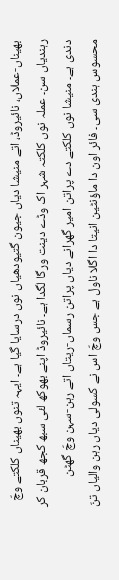بھیناں-عملاں، نائیروڈ، اتے منیشا دیاں جیون گتیودھیاں نوں درسایا گیا ہے۔ ایہہ تنوں بھیناں کلکتے وچّ رہندیاں سن۔ عملہ نوں کلکتہ شہر اک وڈے دینت ورگا لگدا ہے۔ نائیروڈ اپنے بھوکھ لئی سبھ کجھ قربان کر دندی ہے۔ منیشا نوں کلکتے دے پراتن امیر گھرانے دیاں پراتن رسماں-ریتاں اتے رہن-سہن وچّ گھٹن محسوس ہندی سی۔ فائر اون دا ماؤنٹین انیتا دا اگلا ناول ہے جس وچّ اس نے کسولی دیاں رہن والیاں تنّ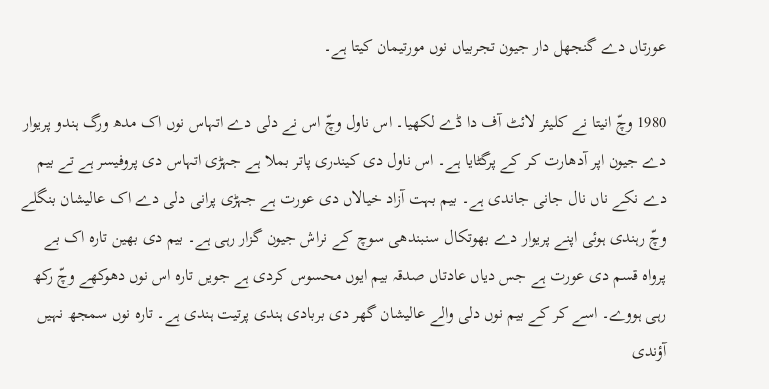عورتاں دے گنجھل دار جیون تجربیاں نوں مورتیمان کیتا ہے۔

1980 وچّ انیتا نے کلیئر لائٹ آف دا ڈے لکھیا۔ اس ناول وچّ اس نے دلی دے اتہاس نوں اک مدھ ورگ ہندو پریوار دے جیون اپر آدھارت کر کے پرگٹایا ہے۔ اس ناول دی کیندری پاتر بملا ہے جہڑی اتہاس دی پروفیسر ہے تے بیم دے نکے ناں نال جانی جاندی ہے۔ بیم بہت آزاد خیالاں دی عورت ہے جہڑی پرانی دلی دے اک عالیشان بنگلے وچّ رہندی ہوئی اپنے پریوار دے بھوتکال سنبندھی سوچ کے نراش جیون گزار رہی ہے۔ بیم دی بھین تارہ اک بے پرواہ قسم دی عورت ہے جس دیاں عادتاں صدقہ بیم ایوں محسوس کردی ہے جویں تارہ اس نوں دھوکھے وچّ رکھ رہی ہووے۔ اسے کر کے بیم نوں دلی والے عالیشان گھر دی بربادی ہندی پرتیت ہندی ہے۔ تارہ نوں سمجھ نہیں آؤندی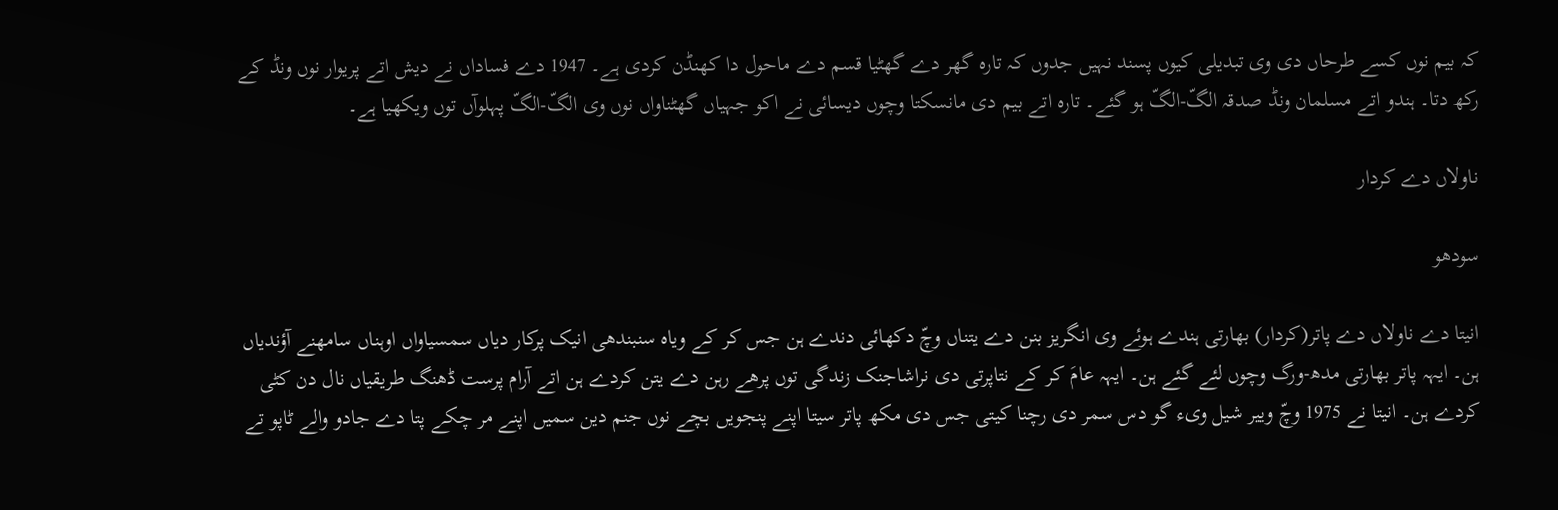کہ بیم نوں کسے طرحاں دی وی تبدیلی کیوں پسند نہیں جدوں کہ تارہ گھر دے گھٹیا قسم دے ماحول دا کھنڈن کردی ہے۔ 1947 دے فساداں نے دیش اتے پریوار نوں ونڈ کے رکھ دتا۔ ہندو اتے مسلمان ونڈ صدقہ الگّ-الگّ ہو گئے۔ تارہ اتے بیم دی مانسکتا وچوں دیسائی نے اکو جہیاں گھٹناواں نوں وی الگّ-الگّ پہلوآں توں ویکھیا ہے۔

ناولاں دے کردار

سودھو

انیتا دے ناولاں دے پاتر(کردار) بھارتی ہندے ہوئے وی انگریز بنن دے یتناں وچّ دکھائی دندے ہن جس کر کے ویاہ سنبندھی انیک پرکار دیاں سمسیاواں اوہناں سامھنے آؤندیاں ہن۔ ایہہ پاتر بھارتی مدھ-ورگ وچوں لئے گئے ہن۔ ایہہ عامَ کر کے نتاپرتی دی نراشاجنک زندگی توں پرھے رہن دے یتن کردے ہن اتے آرام پرست ڈھنگ طریقیاں نال دن کٹی کردے ہن۔ انیتا نے 1975 وچّ وییر شیل ویء گو دس سمر دی رچنا کیتی جس دی مکھ پاتر سیتا اپنے پنجویں بچے نوں جنم دین سمیں اپنے مر چکے پتا دے جادو والے ٹاپو تے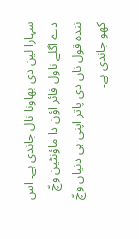سہارا لین دی بھاونا نال جاندی ہے۔ اس دے اگلے ناول فائر اؤن دا ماؤنٹین وچّ نندہ قول ناں دی پاتر اپنی ہی دنیاں وچّ کھو جاندی ہے۔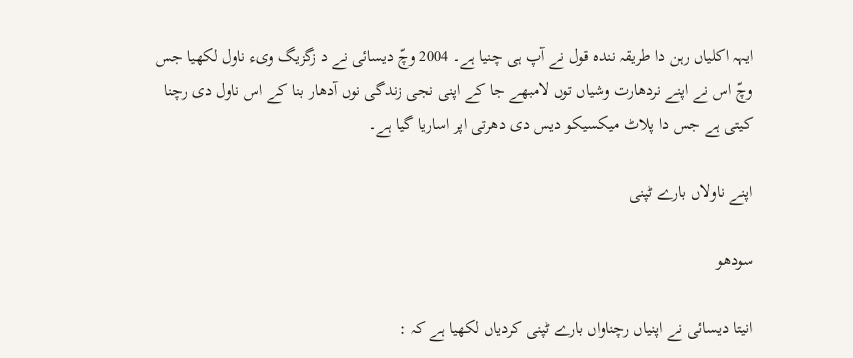ایہہ اکلیاں رہن دا طریقہ نندہ قول نے آپ ہی چنیا ہے۔ 2004 وچّ دیسائی نے د زگزیگ ویء ناول لکھیا جس وچّ اس نے اپنے نردھارت وشیاں توں لامبھے جا کے اپنی نجی زندگی نوں آدھار بنا کے اس ناول دی رچنا کیتی ہے جس دا پلاٹ میکسیکو دیس دی دھرتی اپر اساریا گیا ہے۔

اپنے ناولاں بارے ٹپنی

سودھو

انیتا دیسائی نے اپنیاں رچناواں بارے ٹپنی کردیاں لکھیا ہے کہ :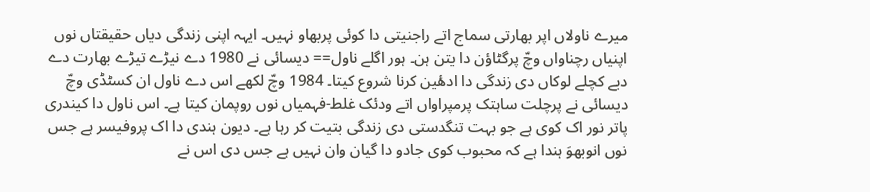میرے ناولاں اپر بھارتی سماج اتے راجنیتی دا کوئی پربھاو نہیں۔ ایہہ اپنی زندگی دیاں حقیقتاں نوں اپنیاں رچناواں وچّ پرگٹاؤن دا یتن ہن۔ ہور اگلے ناول== دیسائی نے 1980 دے نیڑے تیڑے بھارت دے دبے کچلے لوکاں دی زندگی دا ادھٔین کرنا شروع کیتا۔ 1984 وچّ لکھے اس دے ناول ان کسٹڈی وچّ دیسائی نے پرچلت ساہتک پرمپراواں اتے ودئک غلط-فہمیاں نوں روپمان کیتا ہے۔ اس ناول دا کیندری پاتر نور اک کوی ہے جو بہت تنگدستی دی زندگی بتیت کر رہا ہے۔ دیون ہندی دا اک پروفیسر ہے جس نوں انوبھوَ ہندا ہے کہ محبوب کوی جادو دا گیان وان نہیں ہے جس دی اس نے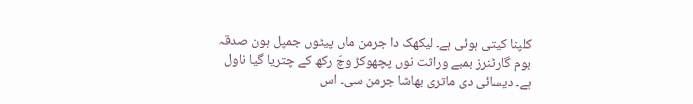کلپنا کیتی ہوئی ہے۔ لیکھک دا جرمن ماں پیٹوں جمپل ہون صدقہ بوم گارٹنرز بمبے وراثت نوں پچھوکڑ وچّ رکھ کے چتریا گیا ناول ہے۔ دیسائی دی ماتری بھاشا جرمن سی۔ اس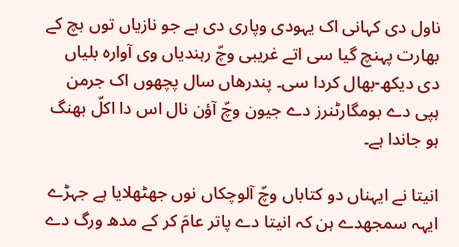ناول دی کہانی اک یہودی وپاری دی ہے جو نازیاں توں بچ کے بھارت پہنچ گیا سی اتے غریبی وچّ رہندیاں وی آوارہ بلیاں دی دیکھ-بھال کردا سی۔ پندرھاں سال پچھوں اک جرمن ہپی دے بومگارٹنرز دے جیون وچّ آؤن نال اس دا اکلّ بھنگ ہو جاندا ہے۔

انیتا نے ایہناں دو کتاباں وچّ آلوچکاں نوں جھٹھلایا ہے جہڑے ایہہ سمجھدے ہن کہ انیتا دے پاتر عامَ کر کے مدھ ورگ دے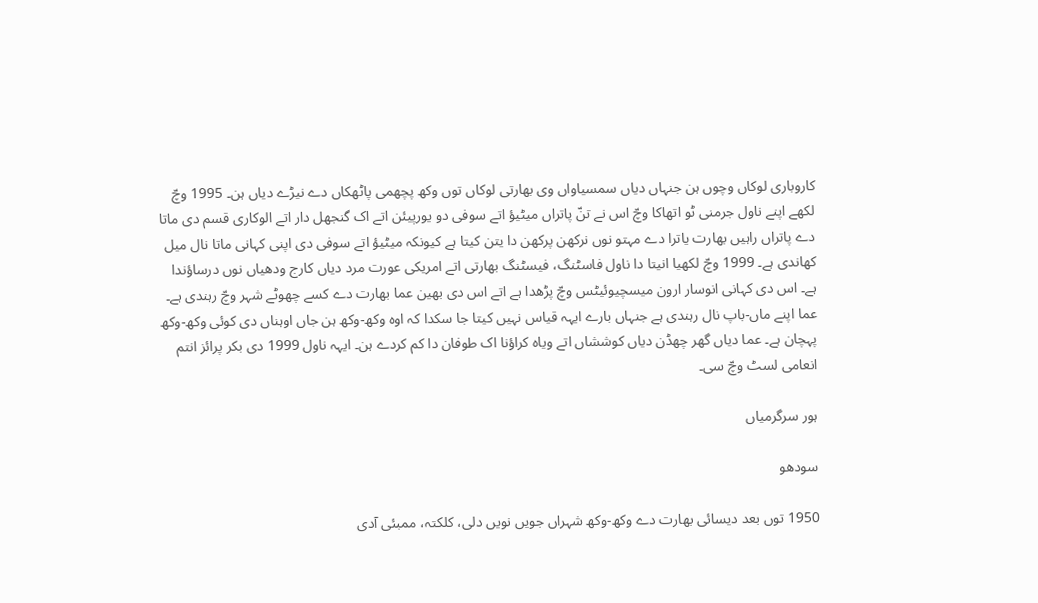کاروباری لوکاں وچوں ہن جنہاں دیاں سمسیاواں وی بھارتی لوکاں توں وکھ پچھمی پاٹھکاں دے نیڑے دیاں ہن۔ 1995 وچّ لکھے اپنے ناول جرمنی ٹو اتھاکا وچّ اس نے تنّ پاتراں میٹیؤ اتے سوفی دو یورپیئن اتے اک گنجھل دار اتے الوکاری قسم دی ماتا دے پاتراں راہیں بھارت یاترا دے مہتو نوں نرکھن پرکھن دا یتن کیتا ہے کیونکہ میٹیؤ اتے سوفی دی اپنی کہانی ماتا نال میل کھاندی ہے۔ 1999 وچّ لکھیا انیتا دا ناول فاسٹنگ، فیسٹنگ بھارتی اتے امریکی عورت مرد دیاں کارج ودھیاں نوں درساؤندا ہے۔ اس دی کہانی انوسار ارون میسچیوئیٹس وچّ پڑھدا ہے اتے اس دی بھین عما بھارت دے کسے چھوٹے شہر وچّ رہندی ہے۔ عما اپنے ماں-باپ نال رہندی ہے جنہاں بارے ایہہ قیاس نہیں کیتا جا سکدا کہ اوہ وکھ-وکھ ہن جاں اوہناں دی کوئی وکھ-وکھ پہچان ہے۔ عما دیاں گھر چھڈن دیاں کوششاں اتے ویاہ کراؤنا اک طوفان دا کم کردے ہن۔ ایہہ ناول 1999 دی بکر پرائز انتم انعامی لسٹ وچّ سی۔

ہور سرگرمیاں

سودھو

1950 توں بعد دیسائی بھارت دے وکھ-وکھ شہراں جویں نویں دلی، کلکتہ، ممبئی آدی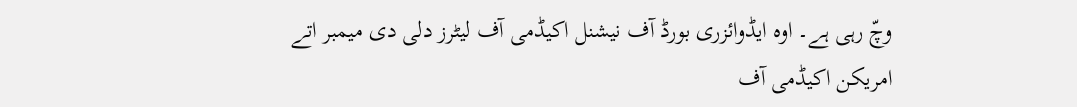وچّ رہی ہے۔ اوہ ایڈوائزری بورڈ آف نیشنل اکیڈمی آف لیٹرز دلی دی میمبر اتے امریکن اکیڈمی آف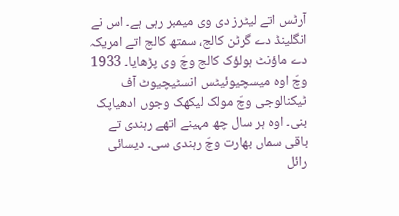آرٹس اتے لیٹرز دی وی میمبر رہی ہے۔ اس نے انگلینڈ دے گرٹن کالج، سمتھ کالج اتے امریکہ دے ماؤنٹ ہولؤک کالج وچّ وی پڑھایا۔ 1933 وچّ اوہ میسچیوئیٹس انسٹیچیوٹ آف ٹیکنالوجی وچّ مولک لیکھک وجوں ادھیاپک بنی۔ اوہ ہر سال چھ مہینے اتھے رہندی تے باقی سماں بھارت وچّ رہندی سی۔ دیسائی رائل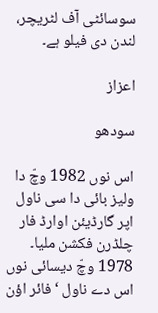سوسائٹی آف لٹریچر، لندن دی فیلو ہے۔

اعزاز

سودھو

اس نوں 1982 وچّ دا ولیز بائی دا سی ناول اپر گارڈیئن اوارڈ فار چلڈرن فکشن ملیا۔ 1978 وچّ دیسائی نوں اس دے ناول ‘فائر اؤن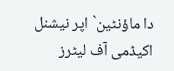دا ماؤنٹین` اپر نیشنل اکیڈمی آف لیٹرز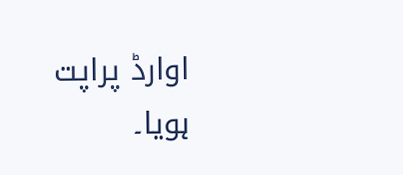اوارڈ پراپت ہویا۔